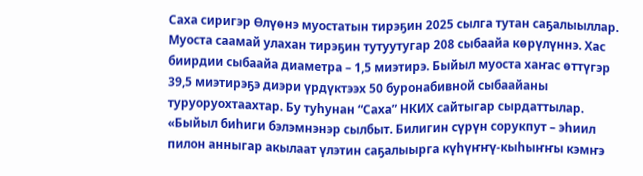Саха сиригэр Өлүөнэ муостатын тирэҕин 2025 сылга тутан саҕалыыллар. Муоста саамай улахан тирэҕин тутуутугар 208 сыбаайа көрүлүннэ. Хас биирдии сыбаайа диаметра – 1,5 миэтирэ. Быйыл муоста хаҥас өттүгэр 39,5 миэтирэҕэ диэри үрдүктээх 50 буронабивной сыбаайаны туруоруохтаахтар. Бу туһунан “Саха” НКИХ сайтыгар сырдаттылар.
«Быйыл биһиги бэлэмнэнэр сылбыт. Билигин сүрүн сорукпут – эһиил пилон анныгар акылаат үлэтин саҕалыырга күһүҥҥү-кыһыҥҥы кэмҥэ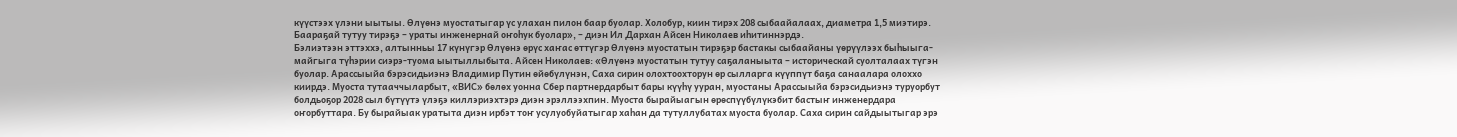күүстээх үлэни ыытыы. Өлүөнэ муостатыгар үс улахан пилон баар буолар. Холобур, киин тирэх 208 сыбаайалаах, диаметра 1,5 миэтирэ. Баараҕай тутуу тирэҕэ – ураты инженернай оҥоһук буолар», – диэн Ил Дархан Айсен Николаев иһитиннэрдэ.
Бэлиэтээн эттэххэ, алтынньы 17 күнүгэр Өлүөнэ өрүс хаҥас өттүгэр Өлүөнэ муостатын тирэҕэр бастакы сыбаайаны үөрүүлээх быһыыга-майгыга түһэрии сиэрэ-туома ыытыллыбыта. Айсен Николаев: «Өлүөнэ муостатын тутуу саҕаланыыта – историческай суолталаах түгэн буолар. Арассыыйа бэрэсидьиэнэ Владимир Путин өйөбүлүнэн, Саха сирин олохтоохторун өр сылларга күүппүт баҕа санаалара олоххо киирдэ. Муоста тутааччыларбыт, «ВИС» бөлөх уонна Сбер партнердарбыт бары күүһү ууран, муостаны Арассыыйа бэрэсидьиэнэ туруорбут болдьоҕор 2028 сыл бүтүүтэ үлэҕэ киллэриэхтэрэ диэн эрэллээхпин. Муоста бырайыагын өрөспүүбүлүкэбит бастыҥ инженердара оҥорбуттара. Бу бырайыак уратыта диэн ирбэт тоҥ усулуобуйатыгар хаһан да тутуллубатах муоста буолар. Саха сирин сайдыытыгар эрэ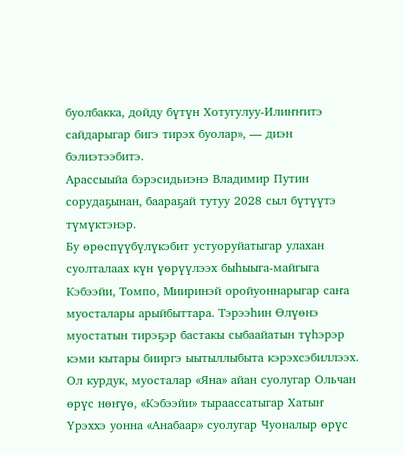буолбакка, дойду бүтүн Хотугулуу-Илиҥҥитэ сайдарыгар бигэ тирэх буолар», — диэн бэлиэтээбитэ.
Арассыыйа бэрэсидьиэнэ Владимир Путин сорудаҕынан, баараҕай тутуу 2028 сыл бүтүүтэ түмүктэнэр.
Бу өрөспүүбүлүкэбит устуоруйатыгар улахан суолталаах күн үөрүүлээх быһыыга-майгыга Кэбээйи, Томпо, Мииринэй оройуоннарыгар саҥа муосталары арыйбыттара. Тэрээһин Өлүөнэ муостатын тирэҕэр бастакы сыбаайатын түһэрэр кэми кытары бииргэ ыытыллыбыта кэрэхсэбиллээх. Ол курдук, муосталар «Яна» айан суолугар Ольчан өрүс нөҥүө, «Кэбээйи» тыраассатыгар Хатыҥ Үрэххэ уонна «Анабаар» суолугар Чуоналыр өрүс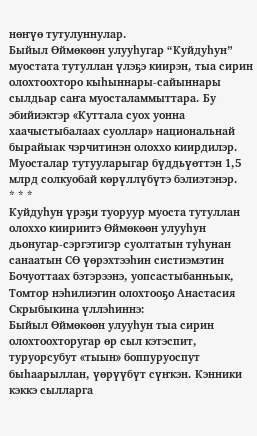нөҥүө тутулуннулар.
Быйыл Өймөкөөн улууһугар “Куйдуһун” муостата тутуллан үлэҕэ киирэн, тыа сирин олохтоохторо кыһыннары-сайыннары сылдьар саҥа муосталаммыттара. Бу эбийиэктэр «Куттала суох уонна хаачыстыбалаах суоллар» национальнай бырайыак чэрчитинэн олоххо киирдилэр. Муосталар тутууларыгар бүддьүөттэн 1,5 млрд солкуобай көрүллүбүтэ бэлиэтэнэр.
* * *
Куйдуһун үрэҕи туоруур муоста тутуллан олоххо киириитэ Өймөкөөн улууһун дьонугар-сэргэтигэр суолтатын туһунан санаатын СӨ үөрэхтээһин систиэмэтин Бочуоттаах бэтэрээнэ, уопсастыбанньык, Томтор нэһилиэгин олохтооҕо Анастасия Скрыбыкина үллэһиннэ:
Быйыл Өймөкөөн улууһун тыа сирин олохтоохторугар өр сыл кэтэспит, туруорсубут «тыын» боппуруоспут быһаарыллан, үөрүүбүт сүҥкэн. Кэнники кэккэ сылларга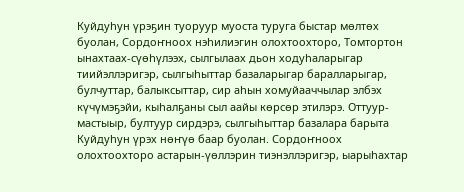Куйдуһун үрэҕин туоруур муоста туруга быстар мөлтөх буолан, Сордоҥноох нэһилиэгин олохтоохторо, Томтортон ынахтаах-сүөһүлээх, сылгылаах дьон ходуһаларыгар тиийэллэригэр, сылгыһыттар базаларыгар баралларыгар, булчуттар, балыксыттар, сир аһын хомуйааччылар элбэх күчүмэҕэйи, кыһалҕаны сыл аайы көрсөр этилэрэ. Оттуур-мастыыр, бултуур сирдэрэ, сылгыһыттар базалара барыта Куйдуһун үрэх нөҥүө баар буолан. Сордоҥноох олохтоохторо астарын-үөллэрин тиэнэллэригэр, ыарыһахтар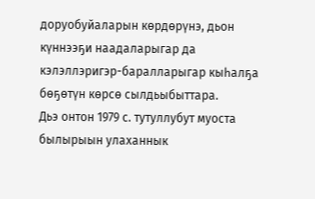доруобуйаларын көрдөрүнэ, дьон күннээҕи наадаларыгар да кэлэллэригэр-баралларыгар кыһалҕа бөҕөтүн көрсө сылдьыбыттара.
Дьэ онтон 1979 с. тутуллубут муоста былырыын улаханнык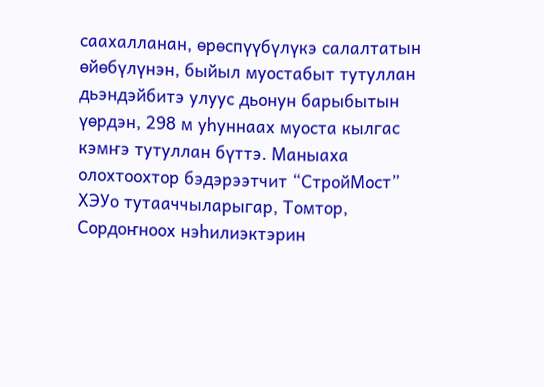саахалланан, өрөспүүбүлүкэ салалтатын өйөбүлүнэн, быйыл муостабыт тутуллан дьэндэйбитэ улуус дьонун барыбытын үөрдэн, 298 м уһуннаах муоста кылгас кэмҥэ тутуллан бүттэ. Маныаха олохтоохтор бэдэрээтчит “СтройМост” ХЭУо тутааччыларыгар, Томтор, Сордоҥноох нэһилиэктэрин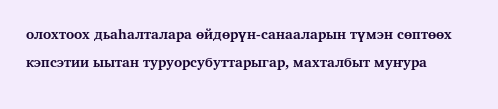олохтоох дьаһалталара өйдөрүн-санааларын түмэн сөптөөх кэпсэтии ыытан туруорсубуттарыгар, махталбыт муҥура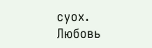суох.
Любовь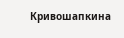Кривошапкина